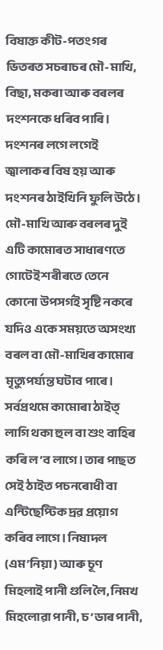বিষাক্ত কীট-পতংগৰ ভিতৰত সচৰাচৰ মৌ-মাখি, বিছা, মকৰা আৰু বৰলৰ দংশনকে ধৰিব পাৰি। দংশনৰ লগে লগেই জ্বালাকৰ বিষ হয় আৰু দংশনৰ ঠাইখিনি ফুলি উঠে। মৌ-মাখি আৰু বৰলৰ দুই এটি কামোৰত সাধাৰণতে গোটেই শৰীৰতে তেনে কোনো উপসৰ্গই সৃষ্টি নকৰে যদিও একে সময়তে অসংখ্য বৰল বা মৌ-মাখিৰ কামোৰ মৃত্যুপৰ্য্যন্ত ঘটাব পাৰে। সৰ্বপ্ৰথমে কামোৰা ঠাইত্ লাগি থকা হুল বা শুং বাহিৰ কৰি ল’ব লাগে। তাৰ পাছত সেই ঠাইত পচনৰোধী বা এন্টিছেপ্টিক দ্ৰৱ প্ৰয়োগ কৰিব লাগে। নিষাদল (এম’নিয়া) আৰু চূণ মিহলাই পানী গুলি লৈ, নিমখ মিহলোৱা পানী, চ’ডাৰ পানী,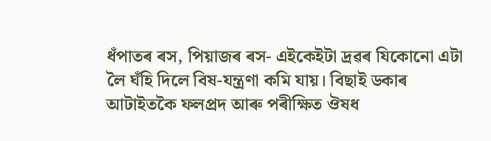ধঁপাতৰ ৰস, পিয়াজৰ ৰস- এইকেইটা দ্ৰৱৰ যিকোনো এটা লৈ ঘঁহি দিলে বিষ-যন্ত্ৰণা কমি যায়। বিছাই ডকাৰ আটাইতকৈ ফলপ্ৰদ আৰু পৰীক্ষিত ঔষধ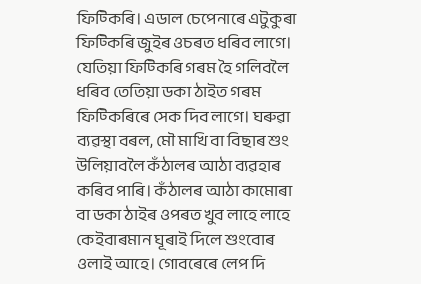ফিট্কিৰি। এডাল চেপেনাৰে এটুকুৰা ফিট্কিৰি জুইৰ ওচৰত ধৰিব লাগে। যেতিয়া ফিট্কিৰি গৰম হৈ গলিবলৈ ধৰিব তেতিয়া ডকা ঠাইত গৰম ফিট্কিৰিৰে সেক দিব লাগে। ঘৰুৱা ব্যৱস্থা বৰল, মৌ মাখি বা বিছাৰ শুং উলিয়াবলৈ কঁঠালৰ আঠা ব্যৱহাৰ কৰিব পাৰি। কঁঠালৰ আঠা কামোৰা বা ডকা ঠাইৰ ওপৰত খুব লাহে লাহে কেইবাৰমান ঘূৰাই দিলে শুংবোৰ ওলাই আহে। গোবৰেৰে লেপ দি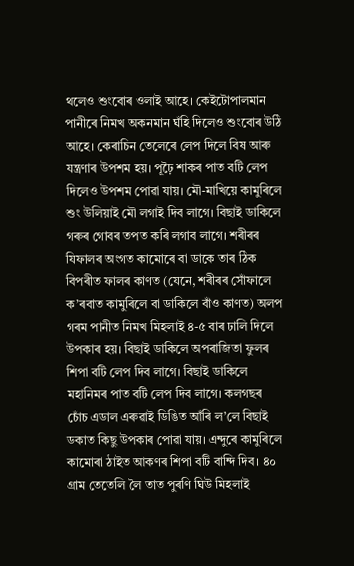থলেও শুংবোৰ ওলাই আহে। কেইটোপালমান পানীৰে নিমখ অকনমান ঘঁহি দিলেও শুংবোৰ উঠি আহে। কেৰাচিন তেলেৰে লেপ দিলে বিষ আৰু যন্ত্ৰণাৰ উপশম হয়। পূঢ়ৈ শাকৰ পাত বটি লেপ দিলেও উপশম পোৱা যায়। মৌ-মাখিয়ে কামুৰিলে শুং উলিয়াই মৌ লগাই দিব লাগে। বিছাই ডাকিলে গৰুৰ গোবৰ তপত কৰি লগাব লাগে। শৰীৰৰ যিফালৰ অংগত কামোৰে বা ডাকে তাৰ ঠিক বিপৰীত ফালৰ কাণত (যেনে, শৰীৰৰ সোঁফালে ক’ৰবাত কামুৰিলে বা ডাকিলে বাঁও কাণত) অলপ গৰম পানীত নিমখ মিহলাই ৪-৫ বাৰ ঢালি দিলে উপকাৰ হয়। বিছাই ডাকিলে অপৰাজিতা ফুলৰ শিপা বটি লেপ দিব লাগে। বিছাই ডাকিলে মহানিমৰ পাত বটি লেপ দিব লাগে। কলগছৰ চোঁচ এডাল এৰুৱাই ডিঙিত আঁৰি ল’লে বিছাই ডকাত কিছু উপকাৰ পোৱা যায়। এন্দুৰে কামুৰিলে কামোৰা ঠাইত আকণৰ শিপা বটি বান্দি দিব। ৪০ গ্ৰাম তেতেলি লৈ তাত পুৰণি ঘিউ মিহলাই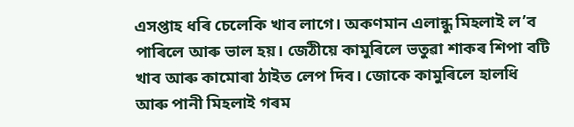এসপ্তাহ ধৰি চেলেকি খাব লাগে। অকণমান এলান্ধু মিহলাই ল’ব পাৰিলে আৰু ভাল হয়। জেঠীয়ে কামুৰিলে ভতুৱা শাকৰ শিপা বটি খাব আৰু কামোৰা ঠাইত লেপ দিব। জোকে কামুৰিলে হালধি আৰু পানী মিহলাই গৰম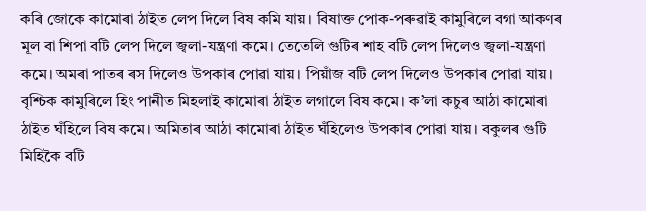কৰি জোকে কামোৰা ঠাইত লেপ দিলে বিষ কমি যায়। বিষাক্ত পোক-পৰুৱাই কামুৰিলে বগা আকণৰ মূল বা শিপা বটি লেপ দিলে জ্বলা-যন্ত্ৰণা কমে। তেতেলি গুটিৰ শাহ বটি লেপ দিলেও জ্বলা-যন্ত্ৰণা কমে। অমৰা পাতৰ ৰস দিলেও উপকাৰ পোৱা যায়। পিয়াঁজ বটি লেপ দিলেও উপকাৰ পোৱা যায়। বৃশ্চিক কামুৰিলে হিং পানীত মিহলাই কামোৰা ঠাইত লগালে বিষ কমে। ক’লা কচুৰ আঠা কামোৰা ঠাইত ঘঁহিলে বিষ কমে। অমিতাৰ আঠা কামোৰা ঠাইত ঘঁহিলেও উপকাৰ পোৱা যায়। বকুলৰ গুটি মিহিকৈ বটি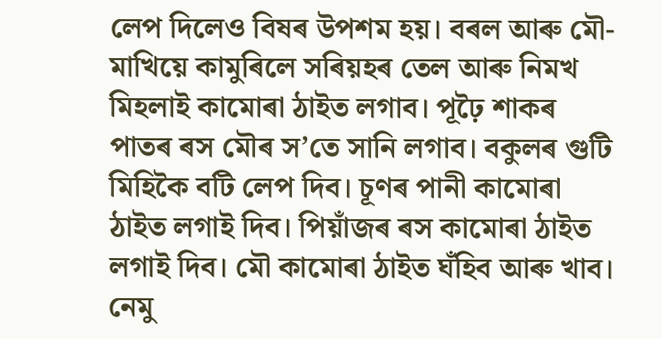লেপ দিলেও বিষৰ উপশম হয়। বৰল আৰু মৌ-মাখিয়ে কামুৰিলে সৰিয়হৰ তেল আৰু নিমখ মিহলাই কামোৰা ঠাইত লগাব। পূঢ়ৈ শাকৰ পাতৰ ৰস মৌৰ স’তে সানি লগাব। বকুলৰ গুটি মিহিকৈ বটি লেপ দিব। চূণৰ পানী কামোৰা ঠাইত লগাই দিব। পিয়াঁজৰ ৰস কামোৰা ঠাইত লগাই দিব। মৌ কামোৰা ঠাইত ঘঁহিব আৰু খাব। নেমু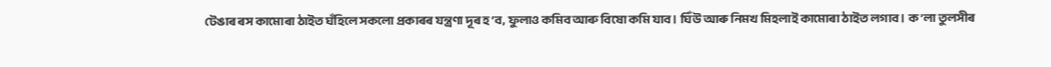টেঙাৰ ৰস কামোৰা ঠাইত ঘঁহিলে সকলো প্ৰকাৰৰ যন্ত্ৰণা দূৰ হ’ব, ফুলাও কমিব আৰু বিষো কমি যাব। ঘিঁউ আৰু নিমখ মিহলাই কামোৰা ঠাইত লগাব। ক’লা তুলসীৰ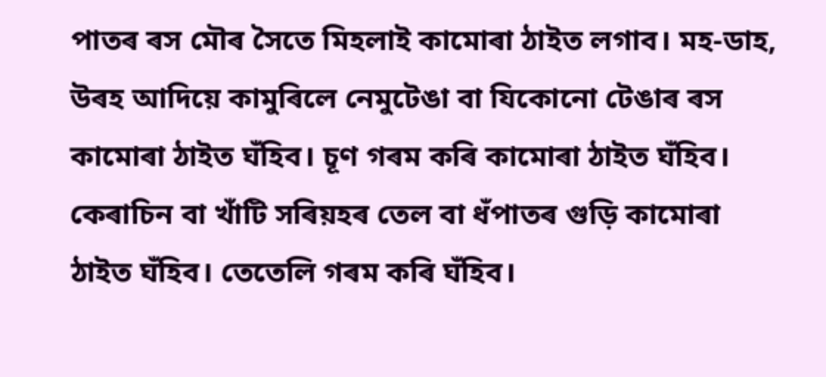পাতৰ ৰস মৌৰ সৈতে মিহলাই কামোৰা ঠাইত লগাব। মহ-ডাহ, উৰহ আদিয়ে কামুৰিলে নেমুটেঙা বা যিকোনো টেঙাৰ ৰস কামোৰা ঠাইত ঘঁহিব। চূণ গৰম কৰি কামোৰা ঠাইত ঘঁহিব। কেৰাচিন বা খাঁটি সৰিয়হৰ তেল বা ধঁপাতৰ গুড়ি কামোৰা ঠাইত ঘঁহিব। তেতেলি গৰম কৰি ঘঁহিব।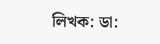লিখক: ডা: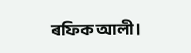ৰফিক আলী।